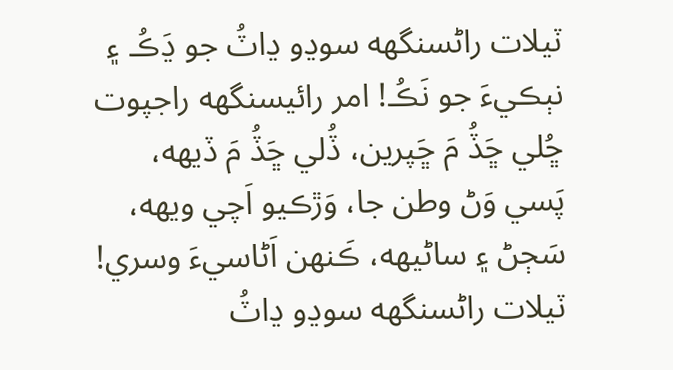ٽيلات راڻسنگهه سوڍو ڍاٽُ جو ڍَڪُ ۽ نٻڪيءَ جو نَڪُ! امر رائيسنگهه راجپوت
ڇُلي ڇَڏُ مَ ڇَپرين، ڏُلي ڇَڏُ مَ ڏيهه،
پَسي وَڻ وطن جا، وَڙڪيو اَچي ويهه،
سَڄڻ ۽ ساڻيهه، ڪَنهن اَڻاسيءَ وسري!
ٽيلات راڻسنگهه سوڍو ڍاٽُ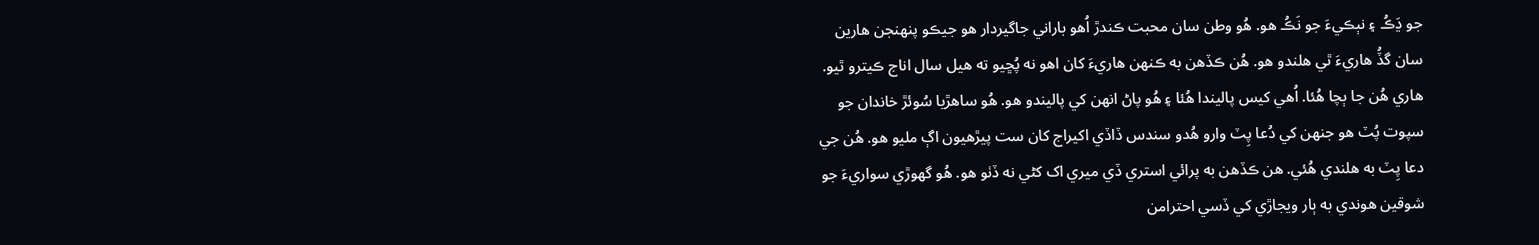جو ڍَڪُ ۽ نٻڪيءَ جو نَڪُ هو. هُو وطن سان محبت ڪندڙ اُھو باراني جاگيردار هو جيڪو پنهنجن هارين سان گڏُ هاريءَ ٿي هلندو هو. هُن ڪڏھن به ڪنهن هاريءَ کان اهو نه پُڇيو ته هيل سال اناج ڪيترو ٿيو. هاري هُن جا ٻچا هُئا. اُھي کيس پاليندا هُئا ۽ هُو پاڻ انهن کي پاليندو هو. هُو ساهڙيا سُوئڙ خاندان جو سپوت پُٽ هو جنهن کي دُعا پِٽ وارو هُدو سندس ڏاڏي اکيراج کان ست پيڙهيون اڳ مليو هو. هُن جي دعا پِٽ به هلندي هُئي. هن ڪڏھن به پرائي استري ڏي ميري اک کڻي نه ڏٺو هو. هُو گهوڙي سواريءَ جو شوقين هوندي به ٻار ويجاڙي کي ڏسي احترامن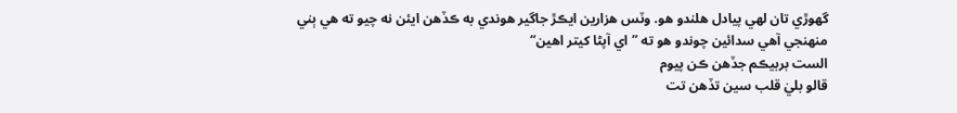گهوڙي تان لهي پيادل هلندو هو. وٽس هزارين ايڪڙ جاگير هوندي به ڪڏھن ايئن نه چيو ته هي ٻني منهنجي آھي سدائين چوندو هو ته ”اي آپڻا کيتر اهين“
الست بربيڪم جڏھن ڪن پيوم
قالو بليٰ قلب سين تڏھن تت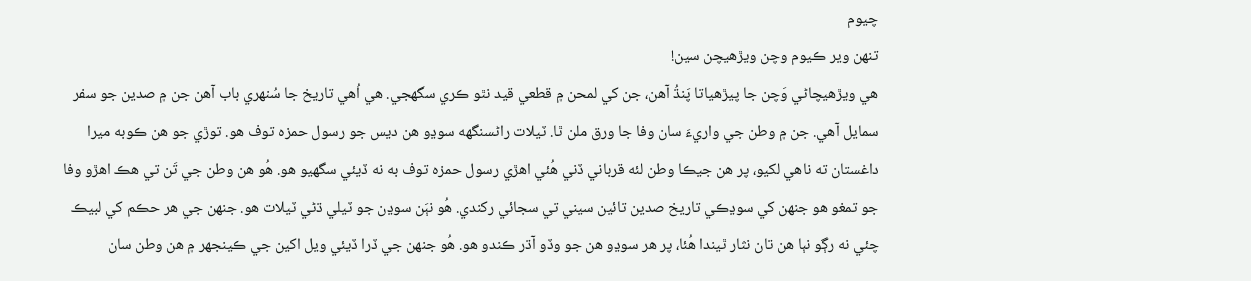چيوم
تنهن وير ڪيوم وچن ويڙھيچن سين!
هي ويڙھيچاڻي وَچن جا پيڙھياتا پَنڌُ آھن، جن کي لمحن ۾ قطعي قيد نٿو ڪري سگهجي. هي اُھي تاريخ جا سُنهري باب آھن جن ۾ صدين جو سفر سمايل آھي. جن ۾ وطن جي واريءَ سان وفا جا ورق ملن ٿا. ٽيلات راڻسنگهه سوڍو هن ديس جو رسول حمزه توف هو. توڙي جو هن ڪوبه ميرا داغستان ته ناهي لکيو، پر هن جيڪا وطن لئه قرباني ڏني هُئي اهڙي رسول حمزه توف به نه ڏيئي سگهيو هو. ھُو هن وطن جي تَن تي هڪ اهڙو وفا جو تمغو هو جنهن کي سوڍڪي تاريخ صدين تائين سيني تي سجائي رکندي. هُو نٻَن سوڍن جو ٽيلي ڌڻي ٽيلات هو. جنهن جي هر حڪم کي لبيڪ چئي نه رڳو نٻا هن تان نثار ٿيندا هُئا، پر هر سوڍو هن جو وڏو آڌر ڪندو هو. هُو جنهن جي ڏرا ڏيئي ويل اکين جي ڪينجهر ۾ هن وطن سان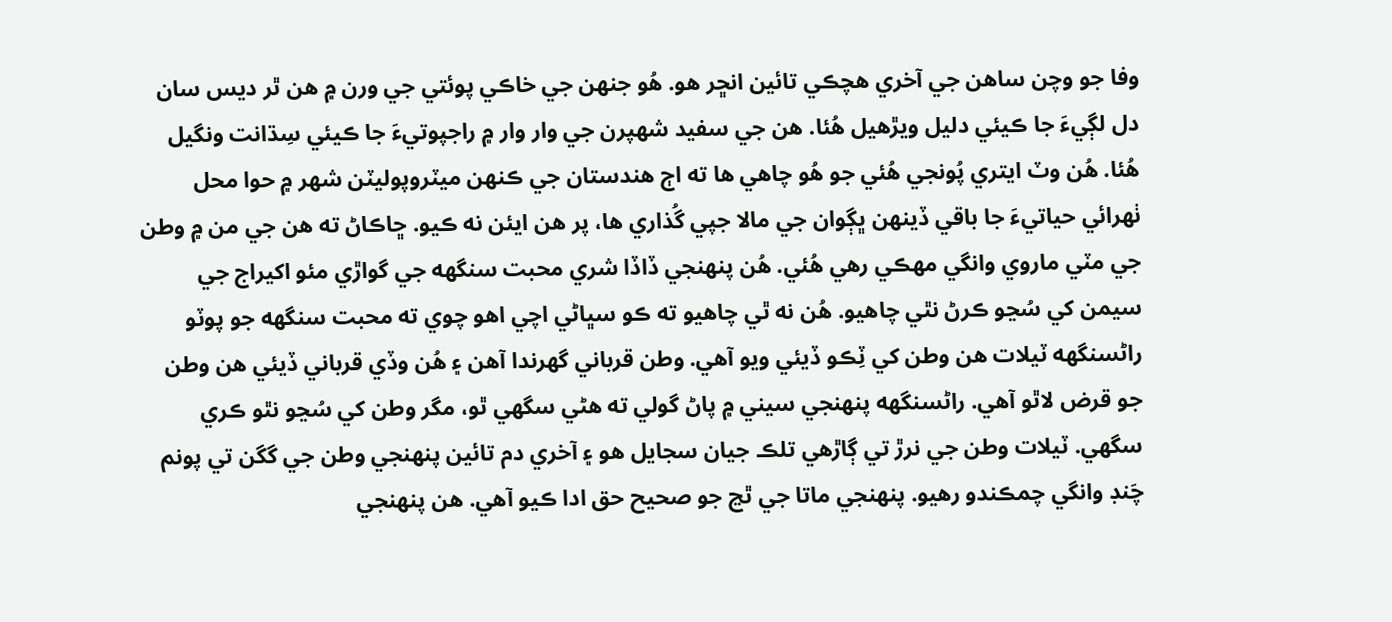وفا جو وچن ساهن جي آخري هچڪي تائين انڇر هو. هُو جنهن جي خاڪي پوئتي جي ورن ۾ هن ٿر ديس سان دل لڳيءَ جا ڪيئي دليل ويڙھيل هُئا. هن جي سفيد شھپرن جي وار وار ۾ راجپوتيءَ جا ڪيئي سِڌانت ونگيل هُئا. هُن وٽ ايتري پُونجي هُئي جو هُو چاهي ها ته اڄ هندستان جي ڪنهن ميٽروپوليٽن شھر ۾ حوا محل ٺھرائي حياتيءَ جا باقي ڏينهن ڀڳوان جي مالا جپي گُذاري ها، پر هن ايئن نه ڪيو. ڇاڪاڻ ته هن جي من ۾ وطن جي مٽي ماروي وانگي مهڪي رهي هُئي. ھُن پنهنجي ڏاڏا شري محبت سنگهه جي گواڙي مئو اکيراج جي سيمن کي سُڃو ڪرڻ نٿي چاهيو. هُن نه ٿي چاهيو ته ڪو سڀاڻي اچي اهو چوي ته محبت سنگهه جو پوٽو راڻسنگهه ٽيلات هن وطن کي ٽِڪو ڏيئي ويو آھي. وطن قرباني گهرندا آھن ۽ ھُن وڏي قرباني ڏيئي هن وطن جو قرض لاٿو آھي. راڻسنگهه پنهنجي سيني ۾ پاڻ گولي ته هڻي سگهي ٿو، مگر وطن کي سُڃو نٿو ڪري سگهي. ٽيلات وطن جي نرڙ تي ڳاڙھي تلڪ جيان سجايل هو ۽ آخري دم تائين پنهنجي وطن جي گگن تي پونم چَنڊ وانگي چمڪندو رهيو. پنهنجي ماتا جي ٿڃ جو صحيح حق ادا ڪيو آھي. هن پنهنجي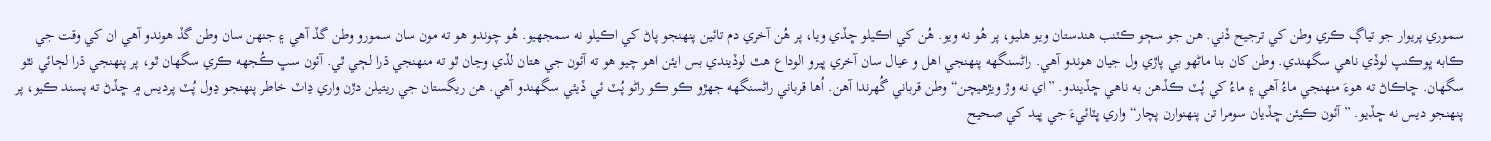سموري پريوار جو تياڳ ڪري وطن کي ترجيح ڏني. هن جو سڄو ڪٽنب هندستان ويو هليو، پر هُو نه ويو. هُن کي اڪيلو ڇڏي ويا، پر هُن آخري دم تائين پنهنجو پاڻ کي اڪيلو نه سمجهيو. هُو چوندو هو ته مون سان سمورو وطن گڏ آھي ۽ جنهن سان وطن گڏ ھوندو آھي ان کي وقت جي ڪابه ڀوڪنپ لوڏي ناهي سگهندي. وطن کان بنا ماڻهو بي پاڙي ول جيان هوندو آھي. راڻسنگهه پنهنجي اهل و عيال سان آخري ڀيرو الوداع هٿ لوڏيندي بس ايئن اهو چيو هو ته آئون جي هتان لڏي وڃان ٿو ته منهنجي ڌرا لڄي ٿي. آئون سڀ ڪُجهه ڪري سگهان ٿو، پر پنهنجي ڌرا لڄائي نٿو سگهان. ڇاڪاڻ ته هوءَ منهنجي ماءُ آھي ۽ ماءُ کي پُٽ ڪڏھن به ناهي ڇڏيندو. ”اي نه وڙ ويڙھيچن“ وطن قرباني گُهرندا آھن. اُھا قرباني راڻسنگهه جهڙو ڪو ڪو راڻو پُٽ ئي ڏيئي سگهندو آھي. هن ريگستان جي ريتيلن دڙن واري ڍاٽ خاطر پنهنجو ڍول پُٽ پرديس ۾ ڇڏڻ ته پسند ڪيو، پر پنهنجو ديس نه ڇڏيو. ”آئون ڪيئن ڇڏيان سومرا تن پنهنوارن پچار“ واري ڀٽائيءَ جي ڀيد کي صحيح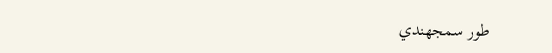طور سمجهندي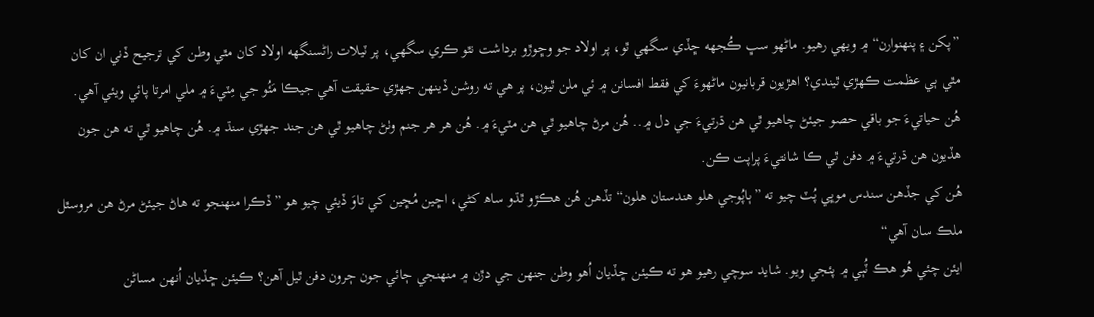”پکن ۽ پنهنوارن“ ۾ ويهي رهيو. ماڻهو سڀ ڪُجهه ڇڏي سگهي ٿو، پر اولاد جو وڇوڙو برداشت نٿو ڪري سگهي، پر ٽيلات راڻسنگهه اولاد کان مٿي وطن کي ترجيح ڏني ان کان مٿي ٻي عظمت ڪهڙي ٿيندي؟ اهڙيون قربانيون ماڻهوءَ کي فقط افسانن ۾ ئي ملن ٿيون، پر هي ته روشن ڏينهن جھڙي حقيقت آھي جيڪا مَئُو جي مِٽيءَ ۾ ملي امرتا پائي ويئي آھي.
هُن حياتيءَ جو باقي حصو جيئڻ چاهيو ٿي هن ڌرتيءَ جي دل ۾.. هُن مرڻ چاهيو ٿي هن مٽيءَ ۾. هُن هر هر جنم وٺڻ چاهيو ٿي هن جند جهڙي سنڌ ۾. هُن چاهيو ٿي ته هن جون هڏيون هن ڌرتيءَ ۾ دفن ٿي ڪا شانتيءَ پراپت ڪن.
هُن کي جڏھن سندس موڀي پُٽ چيو ته ”ٻاپُوجي هلو هندستان هلون“ تڏھن هُن هڪڙو ٿڌو ساھ کڻي، اڇين مُڇين کي تاوَ ڏيئي چيو هو ”ڏڪرا منهنجو ته هاڻ جيئڻ مرڻ هن مروسٿل ملڪ سان آھي“
ايئن چئي هُو هڪ ٽُٻي ۾ پئجي ويو. شايد سوچي رهيو هو ته ڪيئن ڇڏيان اُھو وطن جنهن جي دڙن ۾ منهنجي ڄائي جون ڄرون دفن ٿيل آھن؟ ڪيئن ڇڏيان اُنهن مساڻن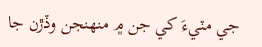جي مٽيءَ کي جن ۾ منهنجن وڏڙن جا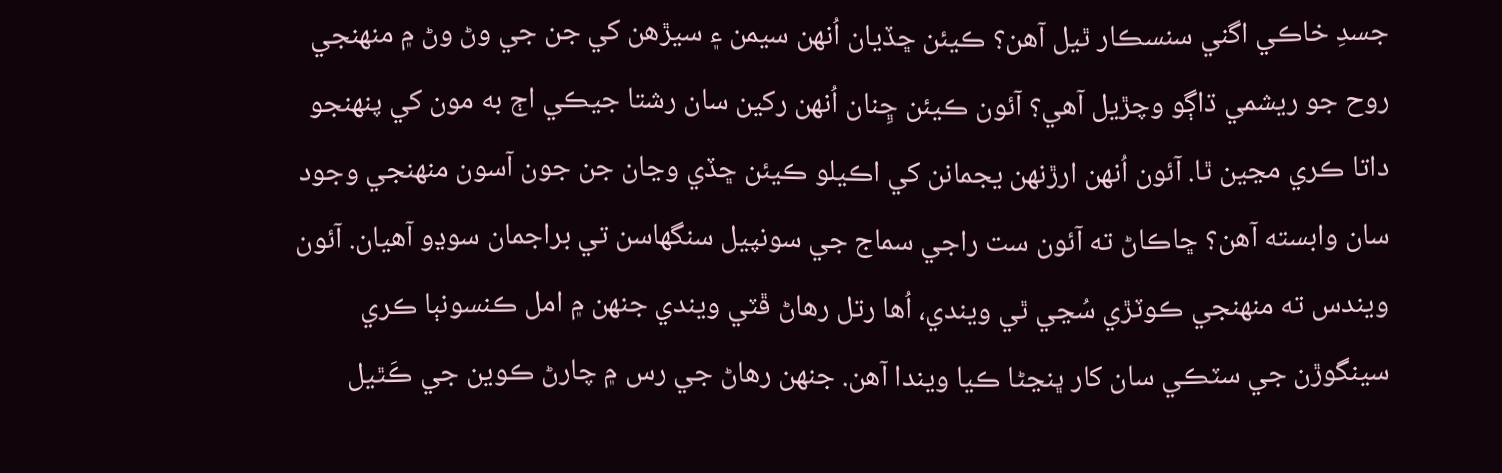جسدِ خاڪي اگني سنسڪار ٿيل آھن؟ ڪيئن ڇڏيان اُنهن سيمن ۽ سيڙھن کي جن جي وڻ وڻ ۾ منهنجي روح جو ريشمي ڌاڳو وچڙيل آھي؟ آئون ڪيئن ڇِنان اُنهن رکين سان رشتا جيڪي اڄ به مون کي پنهنجو داتا ڪري مڃين ٿا. آئون اُنهن ارڙنهن يجمانن کي اڪيلو ڪيئن ڇڏي وڃان جن جون آسون منهنجي وجود سان وابسته آھن؟ ڇاڪاڻ ته آئون ست راجي سماج جي سونپيل سنگهاسن تي براجمان سوڍو آھيان. آئون ويندس ته منهنجي ڪوٽڙي سُڃي ٿي ويندي، اُها رتل رهاڻ ڦٽي ويندي جنهن ۾ امل ڪنسونٻا ڪري سينگوڙن جي سٽڪي سان کار ڀنڃڻا ڪيا ويندا آھن. جنهن رهاڻ جي رس ۾ چارڻ ڪوين جي ڪَٿيل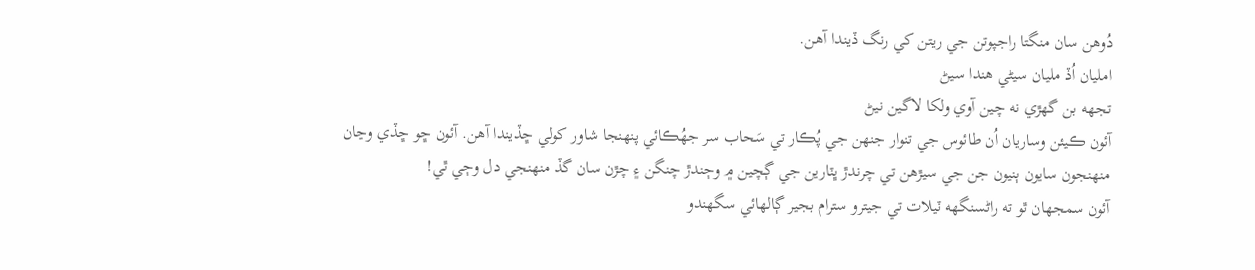دُوهن سان منگتا راجپوتن جي ريتن کي رنگ ڏيندا آهن.
امليان اُڏ مليان سيڻي هندا سيڻ
تجهه بن گهڙي نه چين آوي ولکا لاگين نيڻ
آئون ڪيئن وساريان اُن طائوس جي تنوار جنهن جي پُڪار تي سَحاب سر جهُڪائي پنهنجا شاور کولي ڇڏيندا آھن. آئون ڇو ڇڏي وڃان منهنجون سايون ٻنيون جن جي سيڙھن تي چرندڙ ڀٽارين جي ڳچين ۾ وڄندڙ چنگن ۽ چڙن سان گڏ منهنجي دل وڄي ٿي!
آئون سمجهان ٿو ته راڻسنگهه ٽيلات تي جيترو سترام بجير ڳالهائي سگهندو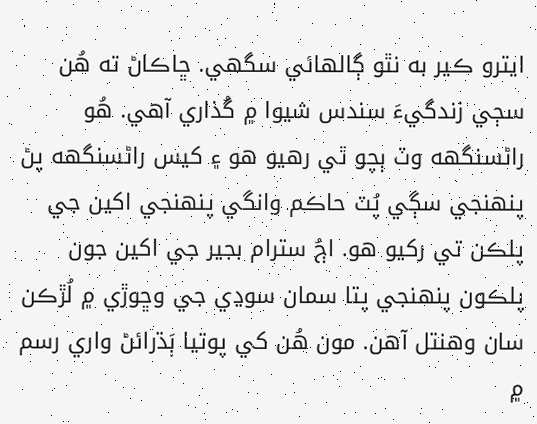ايترو ڪير به نٿو ڳالهائي سگهي. ڇاڪاڻ ته هُن سڄي زندگيءَ سندس شيوا ۾ گُذاري آھي. هُو راڻسنگهه وٽ ٻچو ٿي رهيو هو ۽ کيس راڻسنگهه پڻ پنهنجي سڳي پُٽ حاڪم وانگي پنهنجي اکين جي پلڪن تي رکيو هو. اڄُ سترام بجير جي اکين جون پلڪون پنهنجي پتا سمان سوڍي جي وڇوڙي ۾ لُڙڪن سان وهنتل آھن. مون هُن کي پوتيا ٻَڌرائڻ واري رسم ۾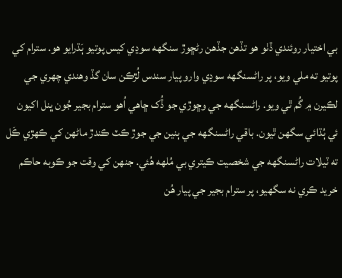بي اختيار روئندي ڏٺو هو تڏھن جڏھن رڻڇوڙ سنگهه سوڍي کيس پوتيو ٻَڌرايو هو. سترام کي پوتيو ته ملي ويو، پر راڻسنگهه سوڍي وارو پيار سندس لُڙڪن سان گڏ وهندي چهري جي لڪيرن ۾ گُم ٿي ويو. راڻسنگهه جي وڇوڙي جو ڏُک ڇاهي اُھو سترام بجير جُون ڀنل اکيون ئي ٻُڌائي سگهن ٿيون. باقي راڻسنگهه جي ٻنين جي جوڙ ڪٽ ڪندڙ ماڻهن کي ڪهڙي ڪَل ته ٽيلات راڻسنگهه جي شخصيت ڪيتري بي مُلهه هُئي. جنهن کي وقت جو ڪوبه حاڪم خريد ڪري نه سگهيو، پر سترام بجير جي پيار هُن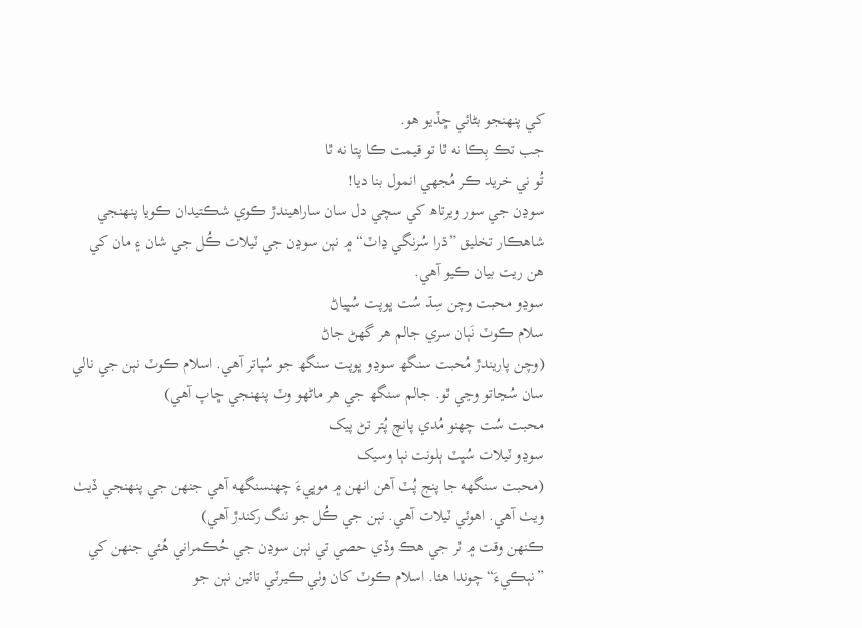کي پنهنجو بڻائي ڇڏيو هو.
جب تڪ بِڪا نه ٿا تو قيمت ڪا پتا نه ٿا
تُو ني خريد ڪر مُجهي انمول بنا ديا!
سوڍن جي سور ويرتاھ کي سچي دل سان ساراهيندڙ ڪوي شڪتيدان ڪويا پنهنجي شاهڪار تخليق ”ڌرا سُرنگي ڍاٽ“ ۾ نٻن سوڍن جي ٽيلات ڪُل جي شان ۽ مان کي هن ريت بيان ڪيو آھي.
سوڍو محبت وچن سِڌ سُت ڀوپت سُڀياڻ
سلام ڪوٽ نَٻان سري جالم هر گهڻ جاڻ
(وچن پاريندڙ مُحبت سنگھ سوڍو ڀوپت سنگھ جو سُپاتر آھي. اسلام ڪوٽ نٻن جي نالي سان سُڃاتو وڃي ٿو. جالم سنگھ جي هر ماڻھو وٽ پنهنجي ڇاپ آھي)
محبت سُت چهنو مُدي پانچ پُتر تڻ پيک
سوڍو ٽيلات سُڀٽ ٻلونت نٻا وسيک
(محبت سنگهه جا پنج پُٽ آھن انهن ۾ موڀيءَ چهنسنگهه آھي جنهن جي پنهنجي ڏيٺ ويٺ آھي. اهوئي ٽيلات آھي. نٻن جي ڪُل جو ننگ رکندڙ آھي)
ڪنهن وقت ۾ ٿر جي هڪ وڏي حصي تي نٻن سوڍن جي حُڪمراني هُئي جنهن کي ”نٻڪيءَ“ چوندا هئا. اسلام ڪوٽ کان وٺي ڪيرٽي تائين نٻن جو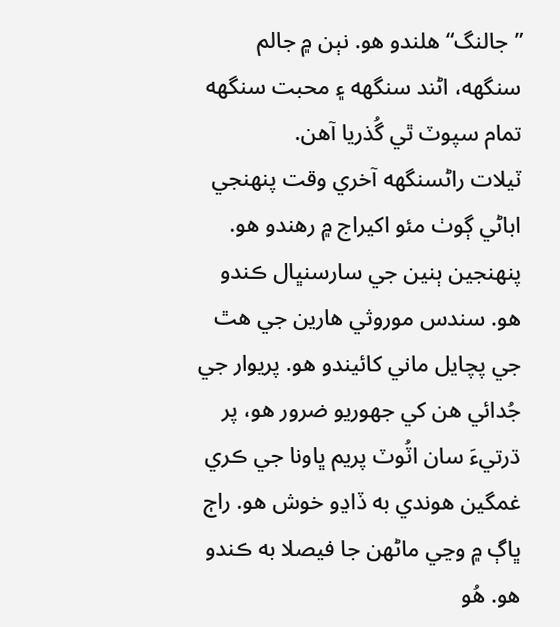”جالنگ“ هلندو هو. نٻن ۾ جالم سنگهه، اڻند سنگهه ۽ محبت سنگهه تمام سپوٽ ٿي گُذريا آھن.
ٽيلات راڻسنگهه آخري وقت پنهنجي اباڻي ڳوٺ مئو اکيراج ۾ رهندو هو. پنهنجين ٻنين جي سارسنڀال ڪندو هو. سندس موروثي هارين جي هٿ جي پچايل ماني کائيندو هو. پريوار جي جُدائي هن کي جهوريو ضرور هو، پر ڌرتيءَ سان اٽُوٽ پريم ڀاونا جي ڪري غمگين هوندي به ڏاڍو خوش هو. راڄ ڀاڳ ۾ وڃي ماڻھن جا فيصلا به ڪندو هو. هُو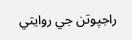راجپوتن جي روايتي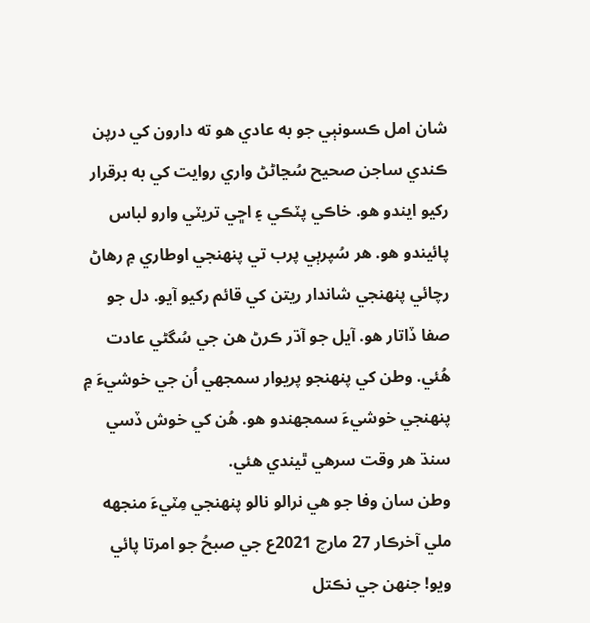شان امل ڪسونٻي جو به عادي هو ته دارون کي درپن ڪندي ساجن صحيح سُڃاڻڻ واري روايت کي به برقرار رکيو ايندو هو. خاڪي پٽڪي ۽ اڇي تريٽي وارو لباس پائيندو هو. هر سُپرٻي پرب تي پنهنجي اوطاري ۾ رهاڻ رچائي پنهنجي شاندار ريتن کي قائم رکيو آيو. دل جو صفا ڏاتار هو. آيل جو آڌر ڪرڻ هن جي سُگڻي عادت هُئي. وطن کي پنهنجو پريوار سمجهي اُن جي خوشيءَ ۾ پنهنجي خوشيءَ سمجهندو هو. هُن کي خوش ڏسي سنڌ هر وقت سرهي ٿيندي هئي.
وطن سان وفا جو هي نرالو نالو پنهنجي مِٽيءَ منجهه ملي آخرڪار 27 مارچ 2021ع جي صبحُ جو امرتا پائي ويو! جنهن جي نڪتل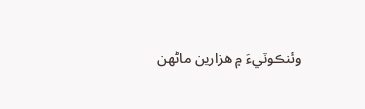وئنڪوٽيءَ ۾ هزارين ماڻهن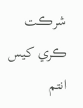شرڪت ڪري کيس انتم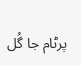پرڻام جا گُل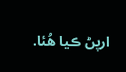ارپڻ ڪيا هُئا.